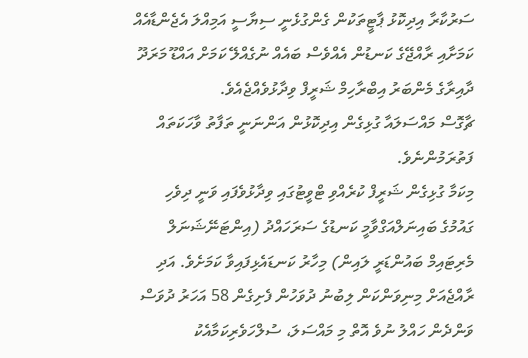ސަރުކާރާ އިދިކޮޅު ޕާޓީތަކުން ގެންގުޅެނީ ސިޔާސީ އަމިއްލަ އެޖެންޑާއެއް ކަމަށާއި ރާއްޖޭގެ ކަނޑުން އެއްވެސް ބައެއް ނުގެއްލޭ ކަމަށް އައްޑޫ މަރަދޫ ދާއިރާގެ މެންބަރު އިބްރާހިމް ޝަރީފް ވިދާޅުވެއްޖެއެވެ.
ޗާގޮސް މައްސަލައާ ގުޅިގެން އިދިކޮޅުން އަންނަނީ ތަފާތު ވާހަކަތައް ފަތުރަމުންނެވެ.
މިކަމާ ގުޅިގެން ޝަރީފް ކުރެއްވި ޓްވީޓުގައި ވިދާޅުވެފައި ވަނީ ދިވެހި ގައުމުގެ ބައިނަލްއަގްވާމީ ކަނޑުގެ ސަރަހައްދު (އިންޓަނޭޝަނަލް މެރިޓައިމް ބައުންޑަރީ ލައިން) މިހާރު ކަނޑައެޅިފައިވާ ކަމަށެވެ. އަދި ރާއްޖެއަށް މިނިވަންކަން ލިބުނު ދުވަހުން ފެށިގެން 58 އަހަރު ދުވަސް ވަންދެން ހައްލު ނުވެ އޮތް މި މައްސަލަ، ސުލްހަވެރިކަމާއެކު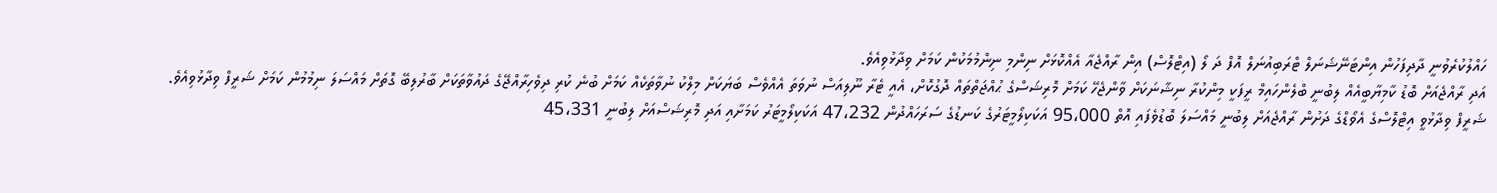ހައްލުކުރެވުނީ ދާދިފަހުން އިންޓަނޭޝަނަލް ޓްރަބިއުނަލް އޮފް ދަ ލޯ (އިޓްލޮސް) އިން ރާއްޖެއާ އެއްކޮޅަށް ނިންމި ނިންމުމަކުން ކަމަށް ވިދާޅުވިއެވެ.
އަދި ރާއްޖެއަށް ބޮޑު ކާމިޔާބީއެއް ލިބުނީ ބްލެންހައިމް ރީފަކީ މިންކުރާ ނިޝާނަކަށް ވާންޖެހޭ ކަމަށް މޮރިޝަސްގެ ޙުއްޖަތްތައް ދޮގުކޮށް، އެއީ ޓެރާ ނޫލިއަސް ނުވަތަ އެއްވެސް ބަޔަކަށް މިލްކު ނުވާތަކެއް ކަމަށް ބުނެ ކުރި ދިވެހިރާއްޖޭގެ ދައުވާތަކަށް ބާރުލިބޭ ގޮތަށް މައްސަލަ ނިމުމުން ކަމަށް ޝަރީފް ވިދާޅުވިއެވެ.
ޝަރީފް ވިދާޅުވީ އިޓްލޮސްގެ އެވޯޑްގެ ދަށުން ރާއްޖެއަށް ލިބުނީ މައްސަލަ ބޮޑުވެފައި އޮތް 95،000 އަކަކިލޯމީޓަރުގެ ކަނޑުގެ ސަރަހައްދުން 47،232 އަކަކިލޯމީޓަރު ކަމަށާއި އަދި މޮރިޝަސްއަށް ލިބުނީ 45،331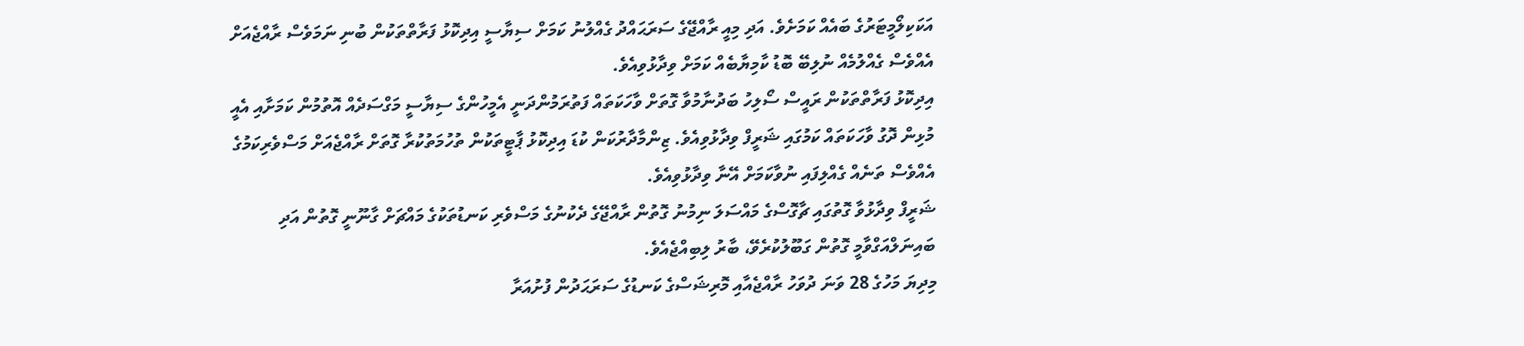އަކަކިލޯމީޓަރުގެ ބައެއް ކަމަށެވެ. އަދި މިއީ ރާއްޖޭގެ ސަރަޙައްދު ގެއްލުނު ކަމަށް ސިޔާސީ އިދިކޮޅު ފަރާތްތަކުން ބުނި ނަމަވެސް ރާއްޖެއަށް އެއްވެސް ގެއްލުމެއް ނުލިބޭ ބޮޑު ކާމިޔާބެއް ކަމަށް ވިދާޅުވިއެވެ.
އިދިކޮޅު ފަރާތްތަކުން ރައީސް ސޯލިހު ބަދުނާމުވާ ގޮތަށް ވާހަކަތައް ފަތުރަމުންދަނީ އެމީހުންގެ ސިޔާސީ މަގްސަދެއް އޮތުމުން ކަމަށާއި އެއީ މުޅިން ދޮގު ވާހަކަތައް ކަމުގައި ޝަރީފް ވިދާޅުވިއެވެ. ޒިންމާދާރުކަން ކުޑަ އިދިކޮޅު ޕާޓީތަކުން ތުހުމަތުކުރާ ގޮތަށް ރާއްޖެއަށް މަސްވެރިކަމުގެ އެއްވެސް ތަނެއް ގެއްލިފައި ނުވާކަމަށް އޭނާ ވިދާޅުވިއެވެ.
ޝަރީފް ވިދާޅުވާ ގޮތުގައި ޗާގޮސްގެ މައްސަލަ ނިމުނު ގޮތުން ރާއްޖޭގެ ދެކުނުގެ މަސްވެރި ކަނޑުތަކުގެ މައްޗަށް ގާނޫނީ ގޮތުން އަދި ބައިނަލްއަގްވާމީ ގޮތުން ގަބޫލުކުރެވޭ، ބާރު ލިބިއްޖެއެވެ.
މިދިޔަ މަހުގެ 28 ވަނަ ދުވަހު ރާއްޖެއާއި މޮރިޝަސްގެ ކަނޑުގެ ސަރަޙަދުން ފުށުއަރާ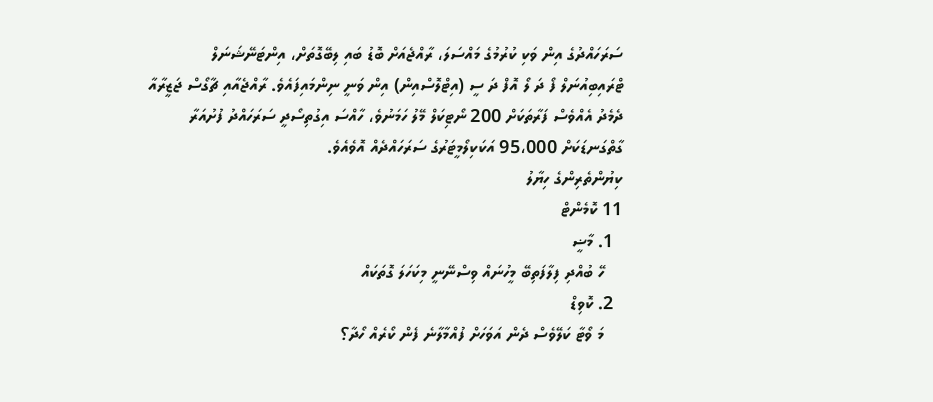ސަރަހައްދުގެ އިން ވަކި ކުރުމުގެ މައްސަލަ، ރާއްޖެއަށް ބޮޑު ބައި ލިބޭގޮތަށް، އިންޓަނޭޝަނަލް ޓްރައިބިއުނަލް ފޯ ދަ ލޯ އޮފް ދަ ސީ (އިޓްލޮސްއިން) އިން ވަނީ ނިންމައިފައެވެ. ރާއްޖެއާއި ޗާގޯސް ޖަޒީރާއާ ދެމެދު އެއްވެސް ފަރާތަކަށް 200 ނޯޓިކަލް މޭލު ހަމަނުވެ، ހާއްސަ އިގުތިސޯދީ ސަރަހައްދު ފުށުއަރާ ގާތްގަނޑަކަށް 95،000 އަކަކިލޯމީޓަރުގެ ސަރަހައްދެއް އޮވެއެވެ.
ކިޔުންތެރިންގެ ހިޔާލު
11 ކޮމެންޓް
  1. މާޟީ
    ހޭ ބުއްދި ފިލާފަތިބޭ މީހުނައް ވިސްނޭނީ މިކަހަލަ ގޮތަކައް
  2. ކޮވިޑް
    މަ ވޯޓާ ކަލޭވެސް ދެން އަވަހަށް ފުއްމާލާނެ ފެން ކޯރެއް ހޯދާ؟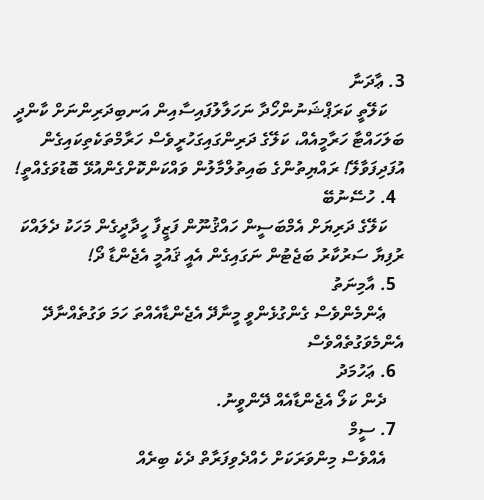3. ޢާދަނާ
    ކަލޭތީ ކަރަޕްޝަނުންހޯދާ ނަހަލާލުފައިސާއިން އަނބިދަރިންނަށް ކާންދީ ބަލަހައްޓާ ހަރާމީއެއް، ކަލޭގެ ދަރިންގައިގަހުރީވެސް ހަރާމްތަކެތިކައިގެން އުފަދިފަވާލޭ! ރައްޔިތުންގެ ބައިތުލްމާލުން ވައްކަންކޮށްގެންއުޅޭ ބޮޑުވަގެއްތީ!
  4. ހުސޭނުބޭ
    ކަލޭގެ ދަރިޔަށް އެމްބަސީން ހައްޤުނޫން ފަޒީފާ ހީދާދީގެން މަހަކު ދެލައްކަ ރުފިޔާ ސަރުކާރު ބަޖެޓުން ނަގައިގެން އެއީ ޤައުމީ އެޖެންޑާ ދޯ!
  5. އާމިނަތު
    ޢެންމެންވެސް ގެންގުޅެންވީ މީނާދޭ އެޖެންޑާއެއްތަ ހަމަ ވަގުތެއްނާދޭ އެންމެވަގުތެއްވެސް
  6. ޢަހުމަދު
    ދެން ކަލޯ އެޖެންޑާއެއް ދޭންވީނު.
  7. ސީމް
    އެއްވެސް މިންވަރަކަށް ހެއްދެވިފަރާތް ދެކެ ބިރެއް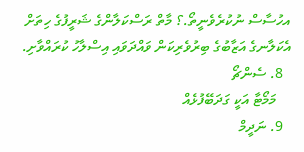އހުސާސް ނުކުރެވެނީތޯ.؟ މާތް ރަސްކަލާންގެ ޝަރީފުގެ ހިތަށް އެކަލާނގެ އަޒާބުގެ ބިރުވެރިކަން ވައްދަވައި އިސްލާހު ކުރައްވާށި.
  8. ސެންޗޯ
    މަމޯޓާ އަކީ ގަދަބޭފުޅެއް
  9. ނަދީމް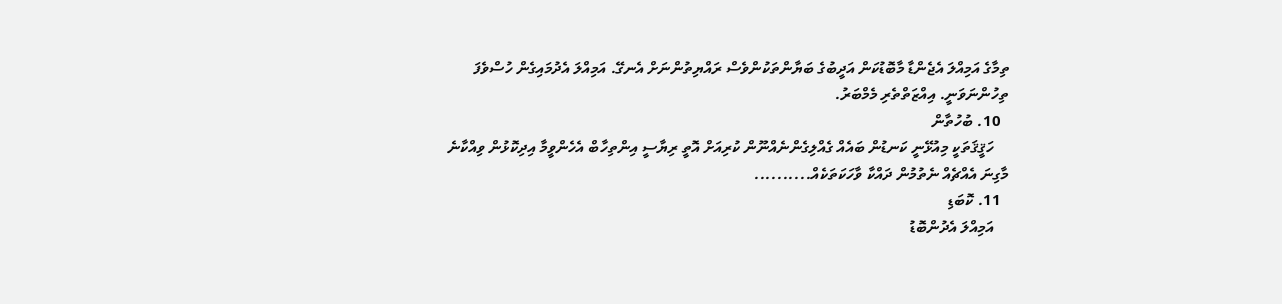ތިމާގެ އަމިއްލަ އެޖެންޑާ މާބޮޑުކަން އަދީބުގެ ބަޔާންތަކުންވެސް ރައްޔިތުންނަށް އެނގޭ. އަމިއްލަ އެދުމައިގެން ހުސްވެފަ ތިހުންނަވަނީ. އިއްޒަތްތެރި މެމްބަރު.
  10. ބުހުތާން
    ހަޤީޤަތަކީ މިއުޅޭނީ ކަނޑުން ބައެއް ގެއްލިގެންނެއްނޫން ކުރިއަށް އޮތީ ރިޔާސީ އިންތިހާބް އެހެންވީމާ އިދިކޮޅުން ވިއްކާނެ މާގިނަ އެއްޗެއް ނެތުމުން ދައްކާ ވާހަކަތަކެއް..........
  11. ކޮބަޑި
    އަމިއްލަ އެދުންބޮޑު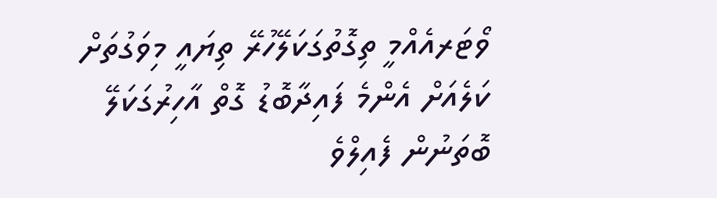ވޯޓަރއެއްމީ ތިގޮތުގަކަލޭހުރޭ ތިޔައީ މިވަގުތަށް ކަލެއަށް އެންމެ ފައިދާބޮޑު ގޮތް އާހިރުގަކަލޭ ބޮތަނުން ފެއިލްވެ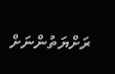ރަށްޔަތުންނަށް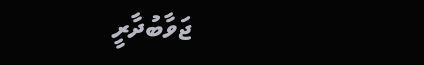ޖަވާބުދާރީ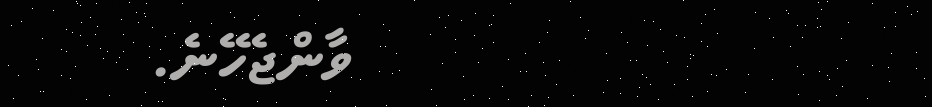ވާންޖެހޭނެ.